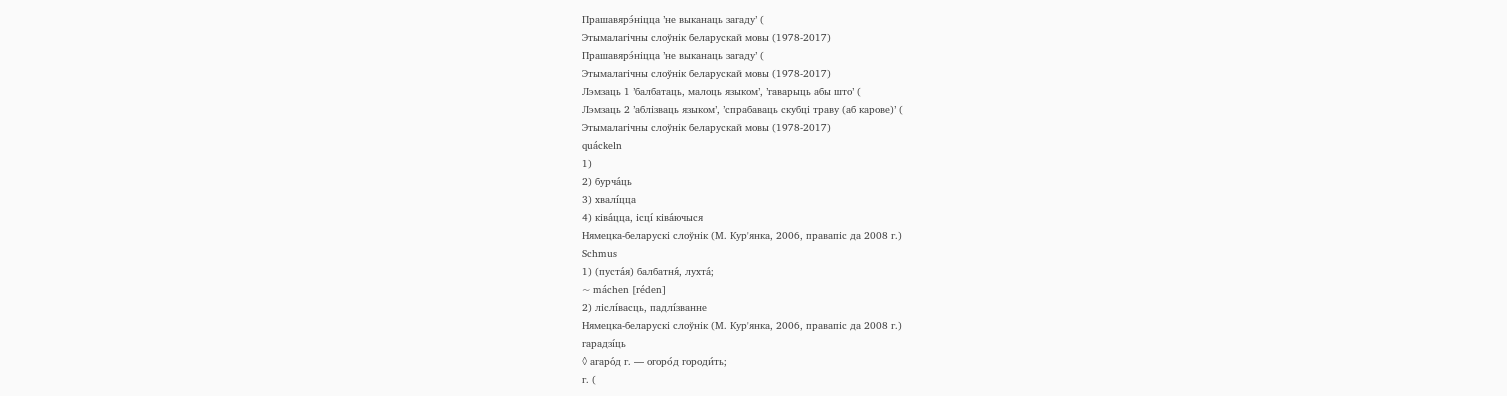Прашавярэ́ніцца ’не выканаць загаду’ (
Этымалагічны слоўнік беларускай мовы (1978-2017)
Прашавярэ́ніцца ’не выканаць загаду’ (
Этымалагічны слоўнік беларускай мовы (1978-2017)
Лэмзаць 1 ’балбатаць, малоць языком’, ’гаварыць абы што’ (
Лэмзаць 2 ’аблізваць языком’, ’спрабаваць скубці траву (аб карове)’ (
Этымалагічны слоўнік беларускай мовы (1978-2017)
quáckeln
1)
2) бурча́ць
3) хвалі́цца
4) ківа́цца, ісці́ ківа́ючыся
Нямецка-беларускі слоўнік (М. Кур'янка, 2006, правапіс да 2008 г.)
Schmus
1) (пуста́я) балбатня́, лухта́;
~ máchen [réden]
2) ліслі́васць, падлі́званне
Нямецка-беларускі слоўнік (М. Кур'янка, 2006, правапіс да 2008 г.)
гарадзі́ць
◊ агаро́д г. — огоро́д городи́ть;
г. (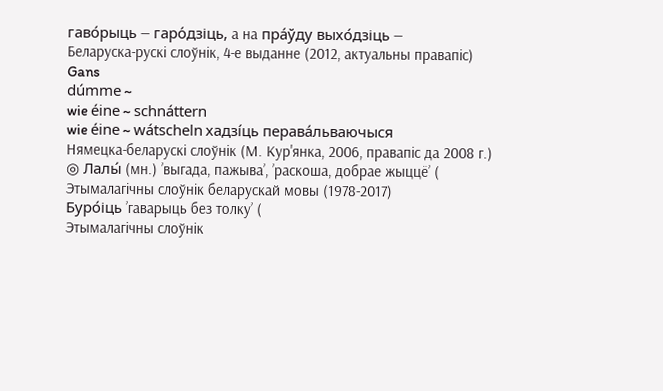гаво́рыць — гаро́дзіць, а на пра́ўду выхо́дзіць —
Беларуска-рускі слоўнік, 4-е выданне (2012, актуальны правапіс)
Gans
dúmme ~
wie éine ~ schnáttern
wie éine ~ wátscheln хадзі́ць перава́льваючыся
Нямецка-беларускі слоўнік (М. Кур'янка, 2006, правапіс да 2008 г.)
◎ Лалы́ (мн.) ’выгада, пажыва’, ’раскоша, добрае жыццё’ (
Этымалагічны слоўнік беларускай мовы (1978-2017)
Буро́іць ’гаварыць без толку’ (
Этымалагічны слоўнік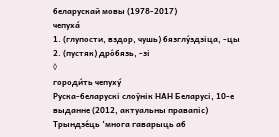беларускай мовы (1978-2017)
чепуха́
1. (глупости, вздор, чушь) бязглу́здзіца, -цы
2. (пустяк) дро́бязь, -зі
◊
городи́ть чепуху́
Руска-беларускі слоўнік НАН Беларусі, 10-е выданне (2012, актуальны правапіс)
Трындзе́ць ‘многа гаварыць аб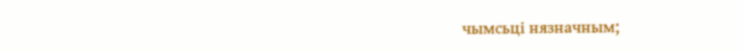чымсьці нязначным;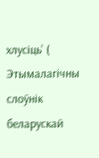хлусіць’ (
Этымалагічны слоўнік беларускай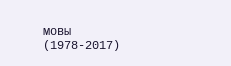мовы (1978-2017)